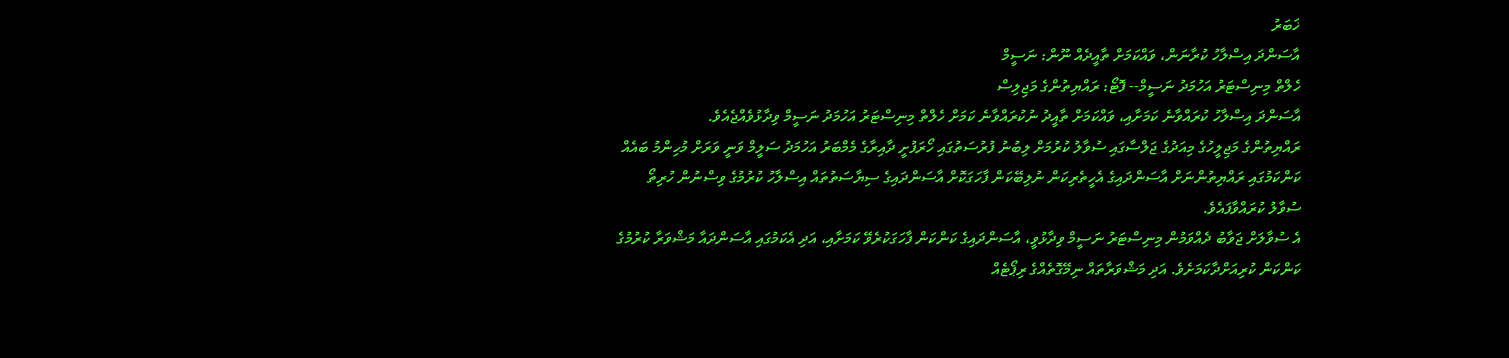ޚަބަރު
އާސަންދަ އިސްލާހު ކުރާނަން، ވައްކަމަށް ތާއީދެއް ނޫން: ނަސީމް
ހެލްތް މިނިސްޓަރު އަހުމަދު ނަސީމް-- ފޮޓޯ: ރައްޔިތުންގެ މަޖިލިސް
އާސަންދަ އިސްލާހު ކުރައްވާނެ ކަމަށާއި، ވައްކަމަށް ތާއީދު ނުކުރައްވާނެ ކަމަށް ހެލްތް މިނިސްޓަރު އަހުމަދު ނަސީމް ވިދާޅުވެއްޖެއެވެ.
ރައްޔިތުންގެ މަޖިލީހުގެ މިއަދުގެ ޖަލްސާގައި ސުވާލު ކުރުމަށް ލިބުނު ފުރުސަތުގައި ހޯރަފުށީ ދާއިރާގެ މެމްބަރު އަހުމަދު ސަލީމް ވަނީ ވަރަށް މުހިންމު ބައެއް ކަންކަމުގައި ރައްޔިތުންނަށް އާސަންދައިގެ އެހީތެރިކަން ނުލިބޭކަން ފާހަގަކޮށް އާސަންދައިގެ ސިޔާސަތުތައް އިސްލާހު ކުރުމުގެ ވިސްނުން ހުރިތޯ ސުވާލު ކުރައްވާފައެވެ.
އެ ސުވާލަށް ޖަވާބު ދެއްވަމުން މިނިސްޓަރު ނަސީމް ވިދާޅުވީ، އާސަންދައިގެ ކަންކަން ފާހަގަކުރެވޭ ކަމަށާއި، އަދި އެކަމުގައި އާސަންދައާ މަޝްވަރާ ކުރުމުގެ ކަންކަން ކުރިއަށްދާކަމަށެވެ. އަދި މަޝްވަރާތައް ނިމޭގޮތެއްގެ ރިޕޯޓެއް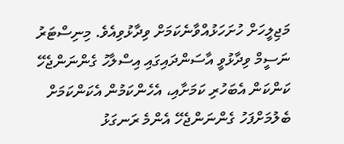މަޖިލީހަށް ހުށަހަޅުއްވާނެކަމަށް ވިދާޅުވިއެވެ. މިނިސްޓަރު ނަސީމް ވިދާޅުވީ އާސަންދައިގައި އިސްލާހު ގެންނަންޖެހޭ ކަންކަން އެބަހުރި ކަމަށާއި، އެހެންކަމުން އެކަންކަމަށް ބެލުމަށްފަހު ގެންނަންޖެހޭ އެންމެ ރަނގަޅު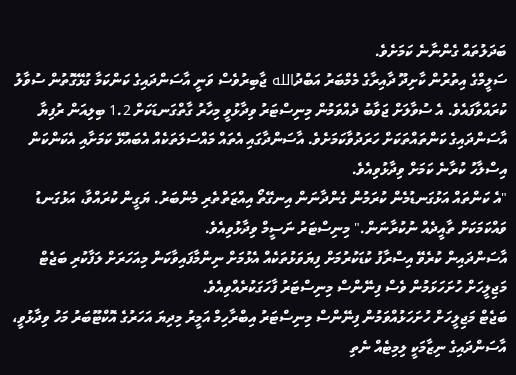ބަދަލުތައް ގެންނާނެ ކަމަށެވެ.
ސަލީމްގެ އިތުރުން ކާށިދޫ ދާއިރާގެ މެމްބަރު އަބްދުالله ޖާބިރުވެސް ވަނީ އާސަންދައިގެ ކަންކަމާ ގުޅޭގޮތުން ސުވާލު ކުރައްވާފައެވެ. އެ ސުވާލަށް ޖަވާބު ދެއްވަމުން މިނިސްޓަރު ވިދާޅުވީ މިހާރު ގާތްގަނޑަކަށް 1.2 ބިލިއަން ރުފިޔާ އާސަންދައިގެ ކަންތައްތަކަށް ހަރަދުވާކަމަށެވެ. އާސަންދާގައި އެތައް މައްސަލަތަކެއް އެބައުޅޭ ކަމަށާއި އެކަންކަން އިސްލާހު ކުރާނެ ކަމަށް ވިދާޅުވިއެވެ.
"އެ ކަންތައް އަޅުގަނޑުމެން ކުރަމުން ގެންދާނަން އިނގޭތޯ އިއްޒަތްތެރި މެންބަރު. ޔަގީން ކުރައްވާ، އަޅުގަނޑު ވައްކަމަކަށް ތާއީދެއް ނުކުރާނަން." މިނިސްޓަރު ނަސީމް ވިދާޅުވިއެވެ.
އާސަންދައިން ކުރެވޭ އިސްރާފު ކުޑަކުރުމަށް ފިޔަވަޅުތަކެއް އެޅުމަށް ނިންމާފައިވާކަން މިއަހަރަށް ލަފާކުރި ބަޖެޓް މަޖިލީހަށް ހުށަހަޅަމުން ވެސް ފިނޭންސް މިނިސްޓަރު ފާހަގަކުރެއްވިއެވެ.
ބަޖެޓް މަޖިލީހަށް ހުށަހަޅުއްވަމުން ފިނޭންސް މިނިސްޓަރު އިބްރާހިމް އަމީރު މިދިޔަ އަހަރުގެ އޮކްޓޫބަރު މަހު ވިދާޅުވީ، އާސަންދައިގެ ނިޒާމަކީ ލިމިޓެއް ނެތި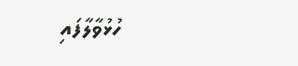ހުޅުވާލާފައި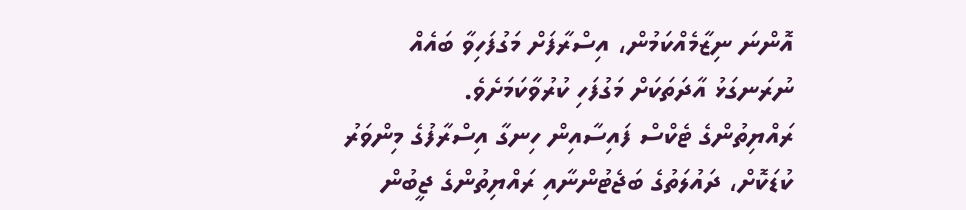އޮންނަ ނިޒާމެއްކަމުން، އިސްރާފަށް މަގުފަހިވާ ބައެއް ނުރަނގަޅު އާދަތަކަށް މަގުފަހި ކުރުވާކަމަށެވެ.
ރައްޔިތުންގެ ޓެކްސް ފައިސާއިން ހިނގާ އިސްރާފުގެ މިންވަރު ކުޑަކޮށް، ދައުލަތުގެ ބަޖެޓުންނާއި ރައްޔިތުންގެ ޖީބުން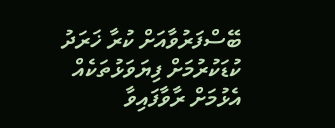ބޭސްފަރުވާއަށް ކުރާ ޚަރަދު ކުޑަކުރުމަށް ފިޔަވަޅުތަކެއް އެޅުމަށް ރާވާފައިވާ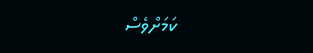ކަމަށްވެސް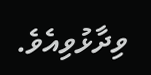ވިދާޅުވިއެވެ.